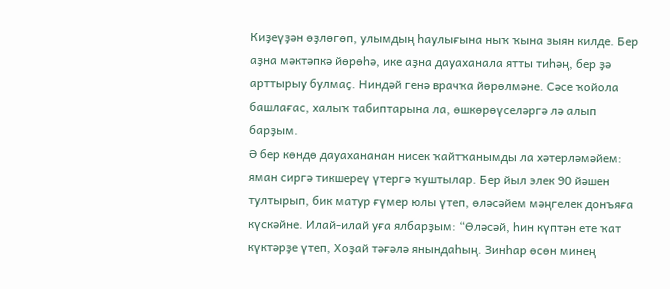Киҙеүҙән өҙлөгөп, улымдың һаулығына ныҡ ҡына зыян килде. Бер аҙна мәктәпкә йөрөһә, ике аҙна дауаханала ятты тиһәң, бер ҙә арттырыу булмаҫ. Ниндәй генә врачҡа йөрөлмәне. Сәсе ҡойола башлағас, халыҡ табиптарына ла, өшкөрөүселәргә лә алып барҙым.
Ә бер көндө дауахананан нисек ҡайтҡанымды ла хәтерләмәйем: яман сиргә тикшереү үтергә ҡуштылар. Бер йыл элек 90 йәшен тултырып, бик матур ғүмер юлы үтеп, өләсәйем мәңгелек донъяға күскәйне. Илай-илай уға ялбарҙым: “Өләсәй, һин күптән ете ҡат күктәрҙе үтеп, Хоҙай тәғәлә янындаһың. Зинһар өсөн минең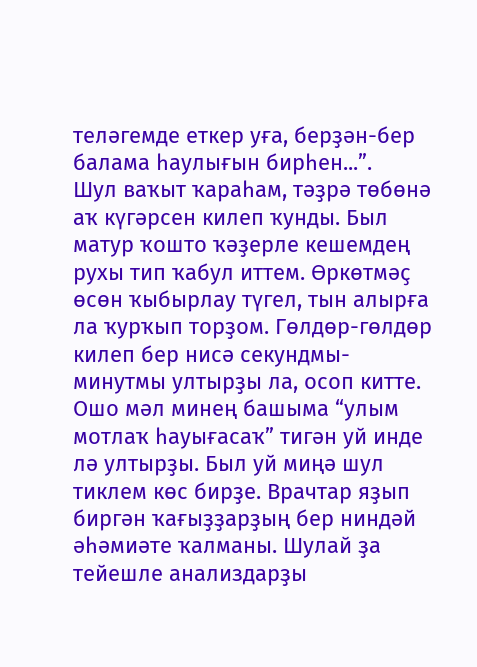теләгемде еткер уға, берҙән-бер балама һаулығын бирһен...”.
Шул ваҡыт ҡараһам, тәҙрә төбөнә аҡ күгәрсен килеп ҡунды. Был матур ҡошто ҡәҙерле кешемдең рухы тип ҡабул иттем. Өркөтмәҫ өсөн ҡыбырлау түгел, тын алырға ла ҡурҡып торҙом. Гөлдөр-гөлдөр килеп бер нисә секундмы-минутмы ултырҙы ла, осоп китте. Ошо мәл минең башыма “улым мотлаҡ һауығасаҡ” тигән уй инде лә ултырҙы. Был уй миңә шул тиклем көс бирҙе. Врачтар яҙып биргән ҡағыҙҙарҙың бер ниндәй әһәмиәте ҡалманы. Шулай ҙа тейешле анализдарҙы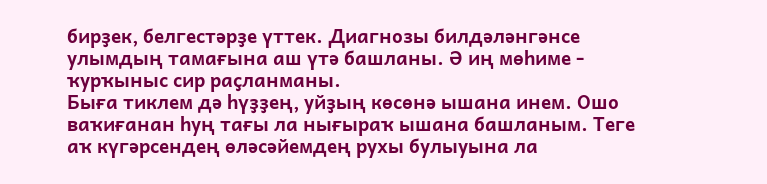бирҙек, белгестәрҙе үттек. Диагнозы билдәләнгәнсе улымдың тамағына аш үтә башланы. Ә иң мөһиме - ҡурҡыныс сир раҫланманы.
Быға тиклем дә һүҙҙең, уйҙың көсөнә ышана инем. Ошо ваҡиғанан һуң тағы ла нығыраҡ ышана башланым. Теге аҡ күгәрсендең өләсәйемдең рухы булыуына ла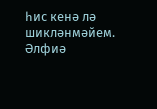һис кенә лә шикләнмәйем.
Әлфиә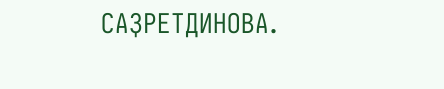САҘРЕТДИНОВА.